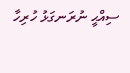ސިއްޙީ ނުރަނގަޅު ހުރިހާ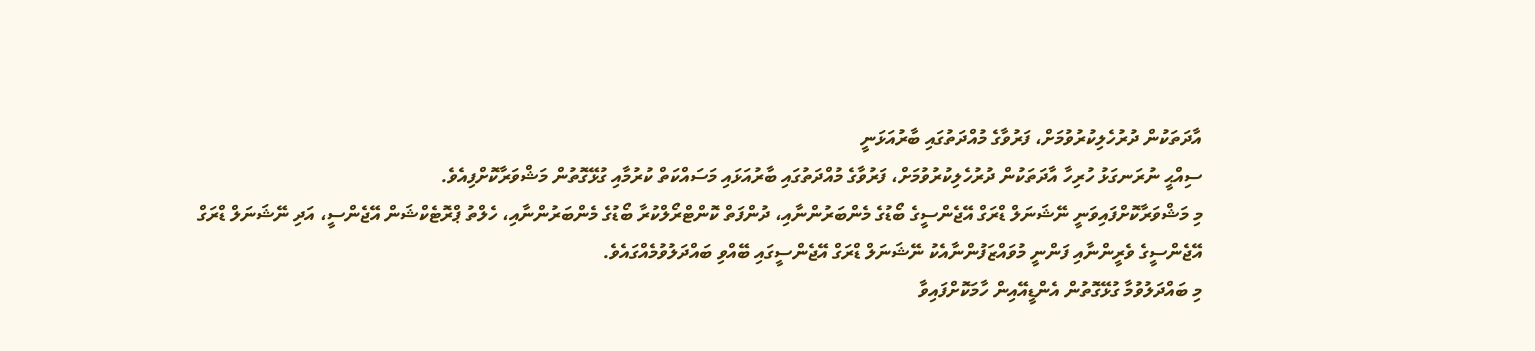އާދަތަކުން ދުރުހެލިކުރުވުމަށް، ފަރުވާގެ މުއްދަތުގައި ބާރުއަޅަނީ
ސިއްޙީ ނުރަނގަޅު ހުރިހާ އާދަތަކުން ދުރުހެލިކުރުވުމަށް، ފަރުވާގެ މުއްދަތުގައި ބާރުއަޅައި މަސައްކަތް ކުރުމާއި ގުޅޭގޮތުން މަޝްވަރާކޮށްފިއެވެ.
މި މަޝްވަރާކޮށްފައިވަނީ ނޭޝަނަލް ޑްރަގް އޭޖެންސީގެ ބޯޑުގެ މެންބަރުންނާއި، ދުންފަތް ކޮންޓްރޯލްކުރާ ބޯޑުގެ މެންބަރުންނާއި، ހެލްތު ޕްރޮޓެކްޝަން އޭޖެންސީ، އަދި ނޭޝަނަލް ޑްރަގް އޭޖެންސީގެ ވެރީންނާއި ފަންނީ މުވައްޒަފުންނާއެކު ނޭޝަނަލް ޑްރަގް އޭޖެންސީގައި ބޭއްވި ބައްދަލުވުމެއްގައެވެ.
މި ބައްދަލުވުމާ ގުޅޭގޮތުން އެންޑީއޭއިން ހާމަކޮށްފައިވާ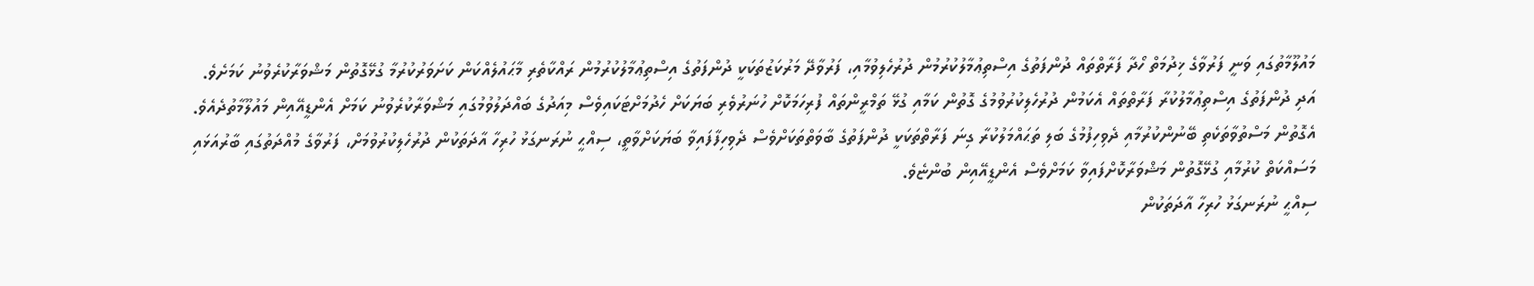މައުލޫމާތުގައި ވަނީ ފަރުވާގެ ޚިދުމަތް ހޯދާ ފަރާތްތައް ދުންފަތުގެ އިސްތިޢުމާލުކުރުމުން ދުރުހެލިވުމާއި، ފަރުވާދޭ މަރުކަޒުތަކަކީ ދުންފަތުގެ އިސްތިޢުމާލުކުރުމުން ރައްކާތެރި މާޙައުލެއްކަން ކަށަވަރުކުރުމާ ގުޅޭގޮތުން މަޝްވަރާކުރެވުނު ކަމަށެވެ.
އަދި ދުންފަތުގެ އިސްތިޢުމާލުކުރާ ފަރާތްތައް އެކަމުން ދުރުހެލިކުރުވުމުގެ ގޮތުން ކަމާއި ގުޅޭ ތަމްރީންތައް ފުރިހަމަކޮށް ހުނަރުވެރި ބަޔަކަށް ހެދުމަށްޓަކައިވެސް މިއަދުގެ ބައްދަލުވުމުގައި މަޝްވަރާކުރެވުނު ކަމަށް އެންޑީއޭއިން މައުލޫމާތުދެއެވެ.
އެގޮތުން މަސްތުވާތަކެތި ބޭނުންކުރުމާއި ދެވިހިފުމުގެ ބަލި ތަޙައްމަލުކުރާ ގިނަ ފަރާތްތަކަކީ ދުންފަތުގެ ބާވަތްތަކަށްވެސް ދެވިހިފާފައިވާ ބަޔަކަށްވާތީ، ސިއްޙީ ނުރަނގަޅު ހުރިހާ އާދަތަކުން ދުރުހެލިކުރުވުމަށް، ފަރުވާގެ މުއްދަތުގައި ބާރުއަޅައި މަސައްކަތް ކުރުމާއި ގުޅޭގޮތުން މަޝްވަރާކޮށްފައިވާ ކަމަށްވެސް އެންޑީއޭއިން ބުންޏެވެ.
ސިއްޙީ ނުރަނގަޅު ހުރިހާ އާދަތަކުން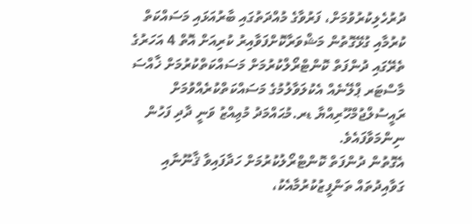ދުރުހެލިކުރުވުމަށް، ފަރުވާގެ މުއްދަތުގައި ބާރުއަޅައި މަސައްކަތް ކުރުމާއި ގުޅޭގޮތުން މަޝްވަރާކޮށްފަވާއިރު ކުރިއަށް އޮތް 4 އަހަރުގެ ތެރޭގައި ދުންފަތް ކޮންޓްރޯލްކުރުމަށް މަސައްކަތްކުރުމަށް ޚާއްސަ މާސްޓަރ ޕްލޭނެއް އެކުލަވާލުމުގެ މަސައްކަތްކުރެއްވުމަށް ރައީސުލްޖުމްހޫރިއްޔާ ޑރ.މުޙައްމަދު މުޢިއްޒު ވަނީ ދާދި ފަހުން ނިންމަވާފައެވެ.
އެގޮތުން ދުންފަތް ކޮންޓްރޯލުކުރުމަށް ހަދާފައިވާ ޤާނޫނާއި ގަވާއިދުތައް ތަންފީޒުކުރުމާއެކު،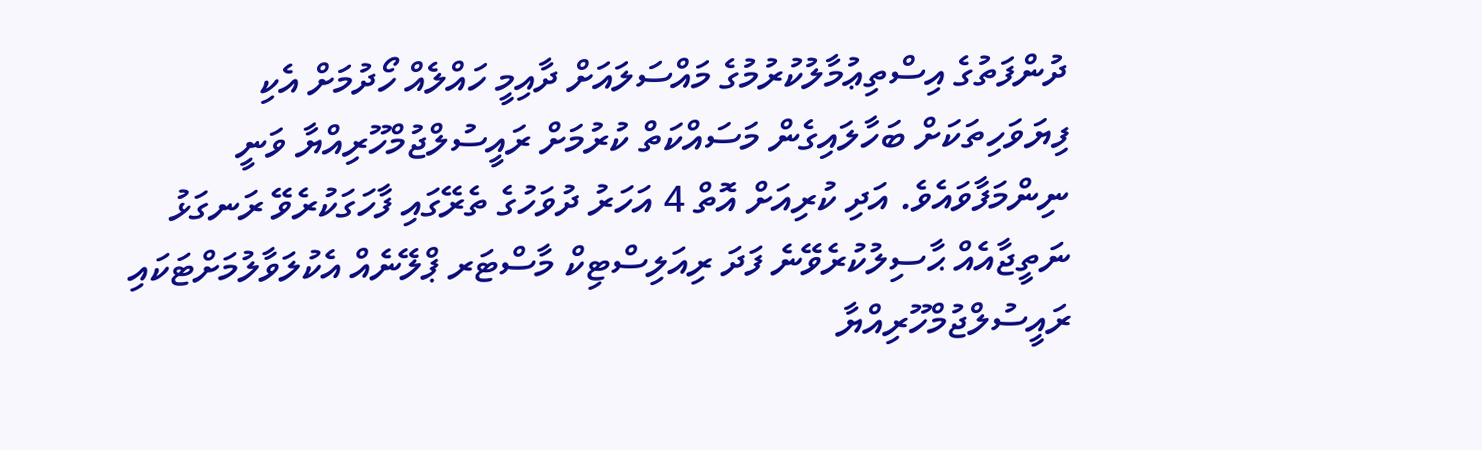ދުންފަތުގެ އިސްތިޢުމާލުކުރުމުގެ މައްސަލައަށް ދާއިމީ ހައްލެއް ހޯދުމަށް އެކި ފިޔަވަހިތަކަށް ބަހާލައިގެން މަސައްކަތް ކުރުމަށް ރައީސުލްޖުމްހޫރިއްޔާ ވަނީ ނިންމަފާވައެވެ. އަދި ކުރިއަށް އޮތް 4 އަހަރު ދުވަހުގެ ތެރޭގައި ފާހަގަކުރެވޭ ރަނގަޅު ނަތީޖާއެއް ޙާސިލުކުރެވޭނެ ފަދަ ރިއަލިސްޓިކް މާސްޓަރ ޕްލޭނެއް އެކުލަވާލުމަށްޓަކައި ރައީސުލްޖުމްހޫރިއްޔާ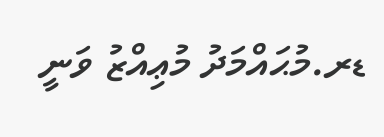ޑރ.މުޙައްމަދު މުޢިއްޒު ވަނީ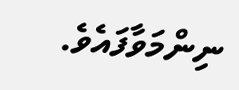ނިންމަވާފައެވެ.